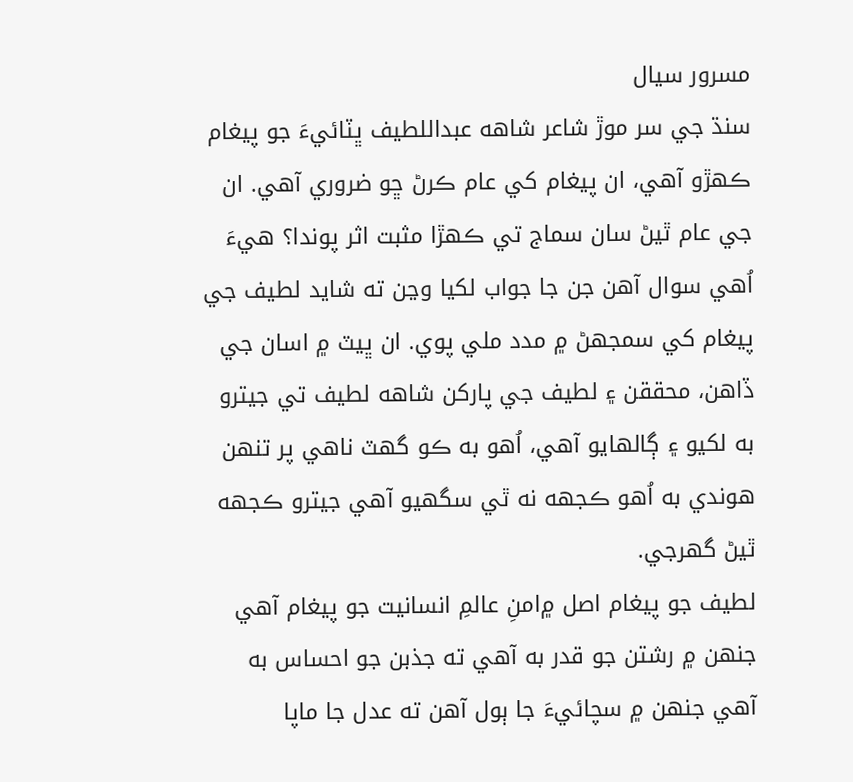مسرور سيال
سنڌ جي سر موڙ شاعر شاھه عبداللطيف ڀٽائيءَ جو پيغام ڪھڙو آھي، ان پيغام کي عام ڪرڻ ڇو ضروري آهي. ان جي عام ٿيڻ سان سماج تي ڪهڙا مثبت اثر پوندا؟ هيءَ اُهي سوال آهن جن جا جواب لکيا وڃن ته شايد لطيف جي پيغام کي سمجھڻ ۾ مدد ملي پوي. ان ڀيٽ ۾ اسان جي ڏاھن، محققن ۽ لطيف جي پارکن شاھه لطيف تي جيترو به لکيو ۽ ڳالهايو آهي، اُهو به ڪو گھٽ ناهي پر تنهن هوندي به اُهو ڪجھه نه ٿي سگھيو آهي جيترو ڪجھه ٿيڻ گھرجي.
لطيف جو پيغام اصل ۾امنِ عالمِ انسانيت جو پيغام آهي جنهن ۾ رشتن جو قدر به آهي ته جذبن جو احساس به آهي جنهن ۾ سچائيءَ جا ٻول آهن ته عدل جا ماپا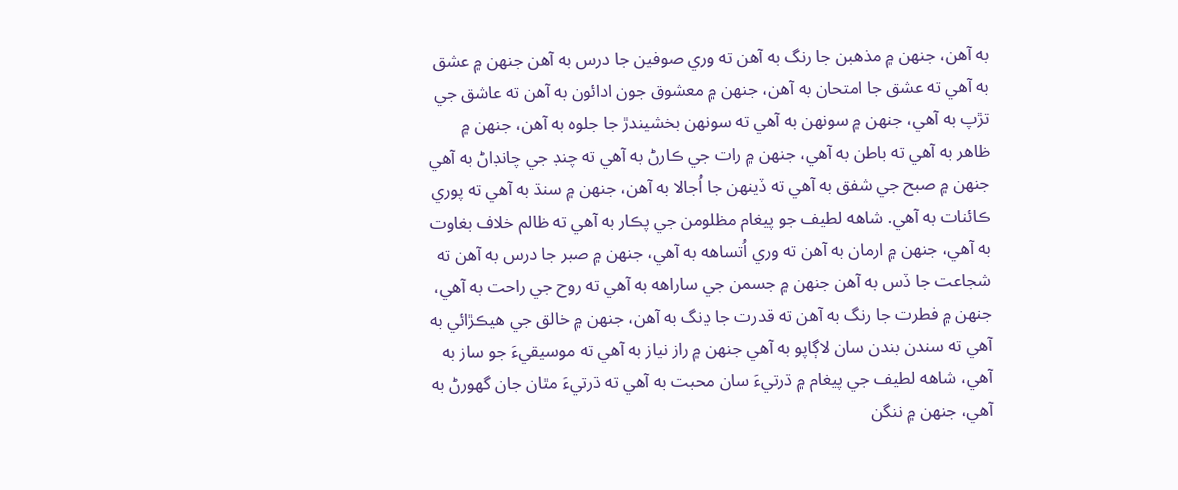به آھن، جنهن ۾ مذهبن جا رنگ به آهن ته وري صوفين جا درس به آهن جنهن ۾ عشق به آهي ته عشق جا امتحان به آهن، جنهن ۾ معشوق جون ادائون به آهن ته عاشق جي تڙپ به آهي، جنهن ۾ سونهن به آهي ته سونهن بخشيندڙ جا جلوه به آهن، جنهن ۾ ظاهر به آهي ته باطن به آهي، جنهن ۾ رات جي ڪارڻ به آهي ته چنڊ جي چانڊاڻ به آهي جنهن ۾ صبح جي شفق به آهي ته ڏينهن جا اُجالا به آهن، جنهن ۾ سنڌ به آهي ته پوري ڪائنات به آهي. شاھه لطيف جو پيغام مظلومن جي پڪار به آهي ته ظالم خلاف بغاوت به آهي، جنهن ۾ ارمان به آهن ته وري اُتساھه به آهي، جنهن ۾ صبر جا درس به آهن ته شجاعت جا ڏس به آهن جنهن ۾ جسمن جي ساراھه به آهي ته روح جي راحت به آهي، جنهن ۾ فطرت جا رنگ به آهن ته قدرت جا ڍنگ به آهن، جنهن ۾ خالق جي هيڪڙائي به آهي ته سندن بندن سان لاڳاپو به آهي جنهن ۾ راز نياز به آهي ته موسيقيءَ جو ساز به آهي، شاھه لطيف جي پيغام ۾ ڌرتيءَ سان محبت به آهي ته ڌرتيءَ مٿان جان گھورڻ به آهي، جنهن ۾ ننگن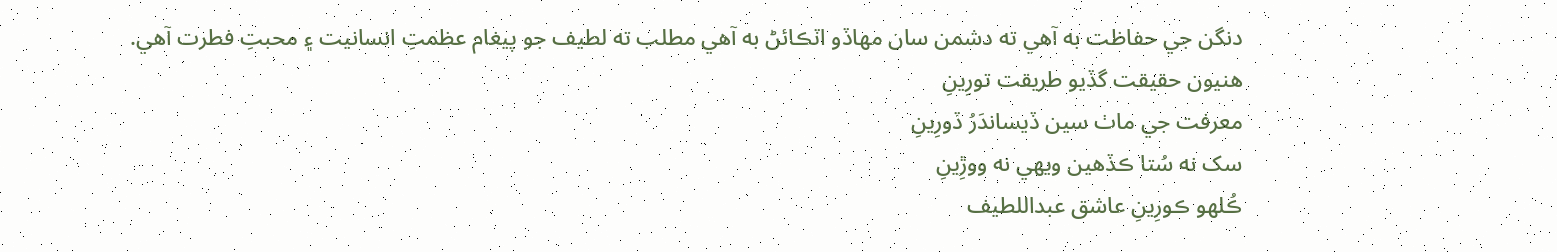دنگن جي حفاظت به آهي ته دشمن سان مهاڏو اٽڪائڻ به آهي مطلب ته لطيف جو پيغام عظمتِ انسانيت ۽ محبتِ فطرت آهي.
ھنيون حقيقت گڏيو طريقت تورِينِ
معرفت جي ماٺ سين ڏيساندَرُ ڏورِينِ
سک نه سُتا ڪڏهين ويهي نه ووڙِينِ
ڪُلھو ڪورِينِ عاشق عبداللطيف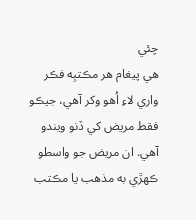چئي
هي پيغام هر مڪتبِه فڪر واري لاءِ اُهو وکر آهي، جيڪو فقط مريض کي ڏنو ويندو آهي. ان مريض جو واسطو ڪهڙي به مذهب يا مڪتب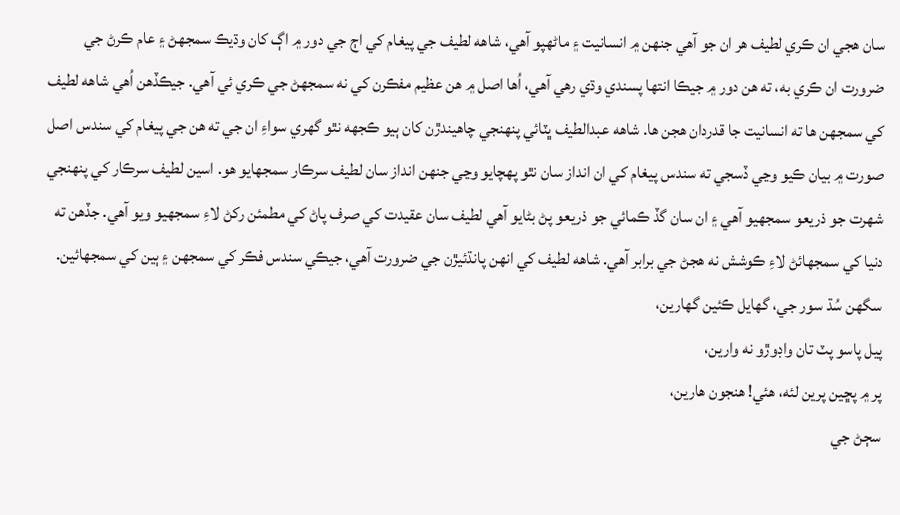سان هجي ان ڪري لطيف هر ان جو آهي جنهن ۾ انسانيت ۽ ماڻهپو آهي، شاھه لطيف جي پيغام کي اڄ جي دور ۾ اڳ کان وڌيڪ سمجھڻ ۽ عام ڪرڻ جي ضرورت ان ڪري به، ته هن دور ۾ جيڪا انتها پسندي وڌي رهي آهي، اُها اصل ۾ هن عظيم مفڪرن کي نه سمجھڻ جي ڪري ئي آهي. جيڪڏهن اُهي شاھه لطيف کي سمجھن ها ته انسانيت جا قدردان هجن ها. شاھه عبدالطيف ڀٽائي پنهنجي چاهيندڙن کان ٻيو ڪجھه نٿو گھري سواءِ ان جي ته ھن جي پيغام کي سندس اصل صورت ۾ بيان ڪيو وڃي ڏسجي ته سندس پيغام کي ان انداز سان نٿو پهچايو وڃي جنهن انداز سان لطيف سرڪار سمجھايو هو. اسين لطيف سرڪار کي پنهنجي شهرت جو ذريعو سمجھيو آهي ۽ ان سان گڏ ڪمائي جو ذريعو پڻ بڻايو آهي لطيف سان عقيدت کي صرف پاڻ کي مطمئن رکڻ لاءِ سمجھيو ويو آهي. جڏهن ته دنيا کي سمجھائڻ لاءِ ڪوشش نه هجڻ جي برابر آهي. شاھه لطيف کي انهن پانڌئيڙن جي ضرورت آهي، جيڪي سندس فڪر کي سمجھن ۽ ٻين کي سمجھائين.
سگھن سُڌ سور جي، گھايل ڪئين گھارين،
پيل پاسو پٽ تان واڊوڙو نه وارين،
پر ۾ پڇين پرين لئه، ھئي! ھنجون ھارين،
سڄڻ جي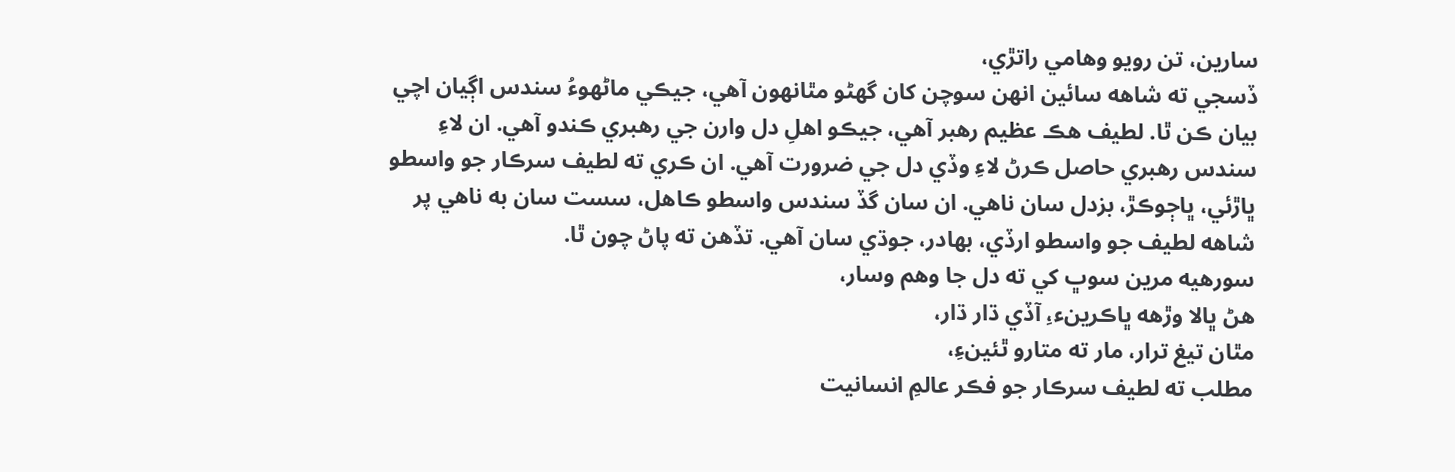سارين، تن رويو وھامي راتڙي،
ڏسجي ته شاھه سائين انهن سوچن کان گھڻو مٿانهون آهي، جيڪي ماڻهوءُ سندس اڳيان اچي بيان ڪن ٿا. لطيف هڪ عظيم رهبر آهي، جيڪو اهلِ دل وارن جي رهبري ڪندو آهي. ان لاءِ سندس رهبري حاصل ڪرڻ لاءِ وڏي دل جي ضرورت آهي. ان ڪري ته لطيف سرڪار جو واسطو ڀاڙئي، ڀاڄوڪڙ، بزدل سان ناهي. ان سان گڏ سندس واسطو ڪاهل، سست سان به ناهي پر شاھه لطيف جو واسطو ارڏي، بهادر، جوڌي سان آهي. تڏهن ته پاڻ چون ٿا.
سورهيه مرين سوڀ کي ته دل جا وهم وسار،
هڻ ڀالا وڙھه ڀاڪرينء،ِ آڏي ڌار ڌار،
مٿان تيغ ترار، مار ته متارو ٿئينءِ،
مطلب ته لطيف سرڪار جو فڪر عالمِ انسانيت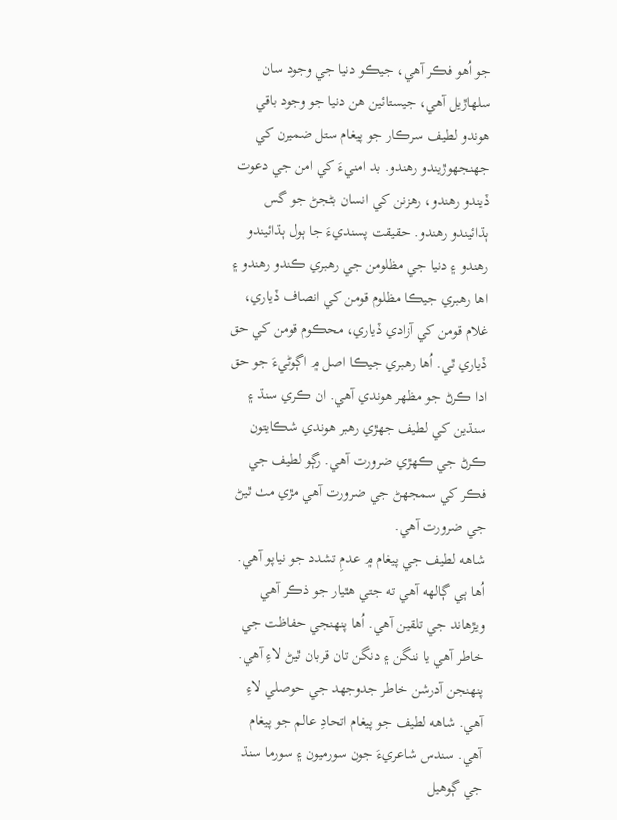جو اُهو فڪر آهي، جيڪو دنيا جي وجود سان سلهاڙيل آهي، جيستائين هن دنيا جو وجود باقي هوندو لطيف سرڪار جو پيغام ستل ضميرن کي جھنجھوڙيندو رهندو. بد امنيءَ کي امن جي دعوت ڏيندو رهندو، رهزنن کي انسان بڻجڻ جو گس ٻڌائيندو رهندو. حقيقت پسنديءَ جا ٻول ٻڌائيندو رهندو ۽ دنيا جي مظلومن جي رهبري ڪندو رهندو ۽ اها رهبري جيڪا مظلوم قومن کي انصاف ڏياري، غلام قومن کي آزادي ڏياري، محڪوم قومن کي حق ڏياري ٿي. اُها رهبري جيڪا اصل ۾ اڳوڻيءَ جو حق ادا ڪرڻ جو مظهر هوندي آهي. ان ڪري سنڌ ۽ سنڌين کي لطيف جھڙي رهبر هوندي شڪايتون ڪرڻ جي ڪهڙي ضرورت آهي. رڳو لطيف جي فڪر کي سمجھڻ جي ضرورت آهي مڙي مٺ ٿيڻ جي ضرورت آهي.
شاھه لطيف جي پيغام ۾ عدمِ تشدد جو نياپو آهي. اُها ٻي ڳالھه آهي ته جتي هٿيار جو ذڪر آهي ويڙهاند جي تلقين آهي. اُها پنهنجي حفاظت جي خاطر آهي يا ننگن ۽ دنگن تان قربان ٿيڻ لاءِ آهي. پنهنجن آدرشن خاطر جدوجھد جي حوصلي لاءِ آهي. شاھه لطيف جو پيغام اتحادِ عالم جو پيغام آهي. سندس شاعريءَ جون سورميون ۽ سورما سنڌ جي ڳوهيل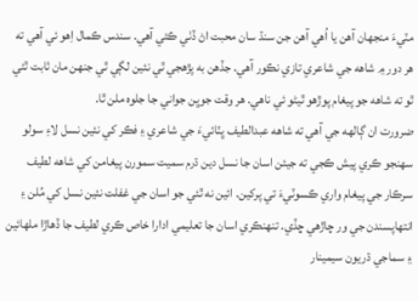مٽيءَ منجھان آهن يا اُهي آهن جن سنڌ سان محبت اڻ ڏٺي ڪئي آهي. سندس ڪمال اِهو ئي آهي ته هر دور ۾ شاھه جي شاعري تازي نڪور آهي. جڏهن به پڙهجي ٿي نئين لڳي ٿي جنهن مان ثابت ٿئي ٿو ته شاھه جو پيغام پوڙهو ٿيڻو ئي ناهي. هر وقت جوڀن جواني جا جلوه ملن ٿا.
ضرورت ان ڳالھه جي آهي ته شاھه عبدالطيف ڀٽائيءَ جي شاعري ۽ فڪر کي نئين نسل لاءِ سولو سهنجو ڪري پيش ڪجي ته جيئن اسان جا نسل دين ڌرم سميت سمورن پيغامن کي شاھه لطيف سرڪار جي پيغام واري ڪسوٽيءَ تي پرکين. ائين نه ٿئي جو اسان جي غفلت نئين نسل کي مُلن ۽ انتهاپسندن جي ور چاڙهي ڇڏي. تنهنڪري اسان جا تعليمي ادارا خاص ڪري لطيف جا ڏهاڙا ملهائين ۽ سماجي ڌريون سيمينار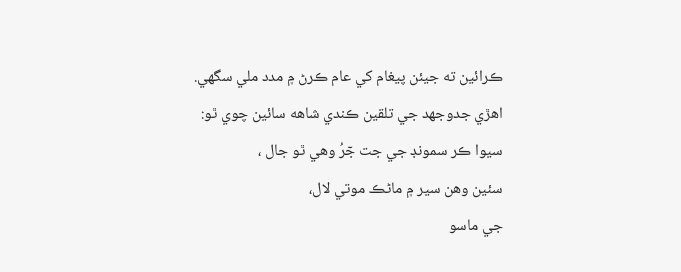ڪرائين ته جيئن پيغام کي عام ڪرڻ ۾ مدد ملي سگھي.
اھڙي جدوجھد جي تلقين ڪندي شاھه سائين چوي ٿو:
سيوا ڪر سمونڊ جي جت جٓرُ وھي ٿو جال ،
سئين وهن سير ۾ ماڻڪ موتي لال،
جي ماسو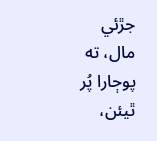جڙئي مال، ته پوڄارا پُر ٿيئن،